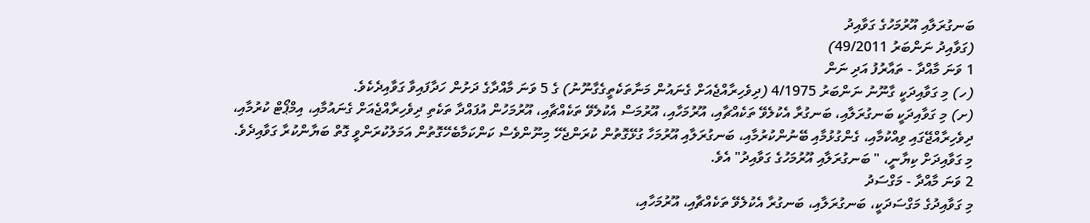ބަނގުރަލާއި އޫރުމަހުގެ ގަވާއިދު
(ގަވާއިދު ނަންބަރު 49/2011)
1 ވަނަ މާއްދާ - ތައާރުފު އަދި ނަން
(ހ) މި ގަވާއިދަކީ ގާނޫނު ނަންބަރު 4/1975 (ދިވެހިރާއްޖެއަށް ގެނައުން މަނާތަކެތީގެގާނޫނު) ގެ 5 ވަނަ މާއްދާގެ ދަށުން ހަދާފައިވާ ގަވާއިދެކެވެ.
(ށ) މި ގަވާއިދަކީ ބަނގުރަލާއި، ބަނގުރާ އެކުލެވޭ ތަކެއްޗާއި، އޫރުމަހާއި، އޫރުމަސް އެކުލެވޭ ތަކެއްޗާއި، އޫރުމަހުން އުފައްދާ ތަކެތި ދިވެހިރާއްޖެއަށް ގެނައުމާއި، އިމްޕޯޓް ކުރުމާއި، ދިވެހިރާއްޖޭގައި ވިއްކުމާއި، ގެންގުޅުމާއި ބޭނުންކުރުމާއި، ބަނގުރަލާއި އޫރުމަހާ ގުޅޭގޮތުން ކުރަންޖެހޭ މިނޫންވެސް ކަންކަމާބެހޭގޮތުން އަމަލުކުރަންވީ ގޮތް ބަޔާންކުރާ ގަވާއިދެވެ.
މި ގަވާއިދަށް ކިޔާނީ، " ބަނގުރަލާއި އޫރުމަހުގެ ގަވާއިދު" އެވެ.
2 ވަނަ މާއްދާ - މަގްސަދު
މި ގަވާއިދުގެ މަގްސަދަކީ، ބަނގުރަލާއި، ބަނގުރާ އެކުލެވޭ ތަކެއްޗާއި، އޫރުމަހާއި،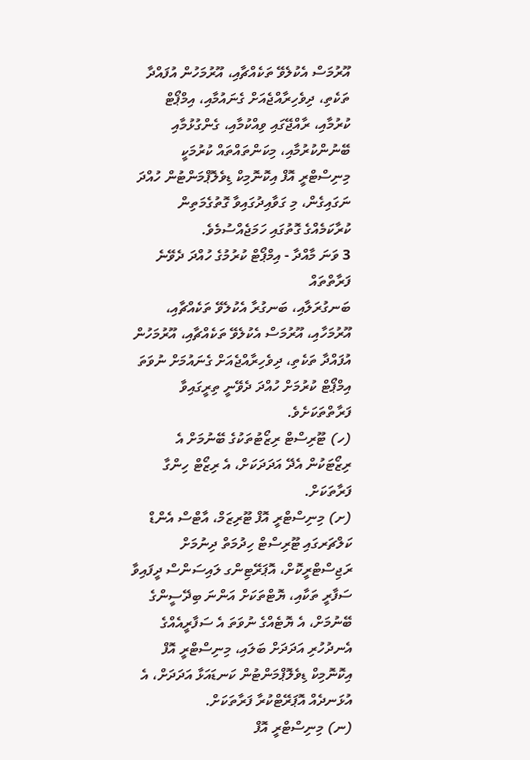އޫރުމަސް އެކުލެވޭ ތަކެއްޗާއި، އޫރުމަހުން އުފައްދާ ތަކެތި، ދިވެހިރާއްޖެއަށް ގެނައުމާއި، އިމްޕޯޓް ކުރުމާއި، ރާއްޖޭގައި ވިއްކުމާއި، ގެންގުޅުމާއި ބޭނުންކުރުމާއި، މިކަންތައްތައް ކުރުމަކީ މިނިސްޓްރީ އޮފް އިކޮނޮމިކް ޑިވެލޮޕްމަންޓުން ހުއްދަ ނަގައިގެން، މި ގަވާއިދުގައިވާ ގޮތުގެމަތިން ކުރާކަމެއްގެ ގޮތުގައި ހަމަޖެއްސުމެވެ.
3 ވަނަ މާއްދާ - އިމްޕޯޓް ކުރުމުގެ ހުއްދަ ދެވޭނެ ފަރާތްތައް
ބަނގުރަލާއި، ބަނގުރާ އެކުލެވޭ ތަކެއްޗާއި، އޫރުމަހާއި، އޫރުމަސް އެކުލެވޭ ތަކެއްޗާއި، އޫރުމަހުން އުފައްދާ ތަކެތި، ދިވެހިރާއްޖެއަށް ގެނައުމަށް ނުވަތަ އިމްޕޯޓް ކުރުމަށް ހުއްދަ ދެވޭނީ ތިރީގައިވާ ފަރާތްތަކަށެވެ.
(ހ) ޓޫރިސްޓް ރިޒޯޓުތަކުގެ ބޭނުމަށް އެ ރިޒޯޓަކުން އެދޭ އަދަދަކަށް، އެ ރިޒޯޓް ހިންގާ ފަރާތަކަށް.
(ށ) މިނިސްޓްރީ އޮފް ޓޫރިޒަމް، އާޓްސް އެންޑް ކަލްޗަރގައި ޓޫރިސްޓް ހިދުމަތް ދިނުމަށް ރަޖިސްޓްރީކޮށް، އޮޕަރޭޓިންގ ލައިސަންސް ދީފައިވާ ސަފާރީ ތަކާއި، ޔޮޓްތަކަށް އަންނަ ބިދޭސީންގެ ބޭނުމަށް، އެ ޔޮޓެއްގެ ނުވަތަ އެ ސަފާރީއެއްގެ އެނދުހުރި އަދަދަށް ބަލައި، މިނިސްޓްރީ އޮފް އިކޮނޮމިކް ޑިވެލޮޕްމަންޓުން ކަނޑައަޅާ އަދަދަށް، އެ އުޅަނދެއް އޮޕަރޭޓްކުރާ ފަރާތަކަށް.
(ނ) މިނިސްޓްރީ އޮފް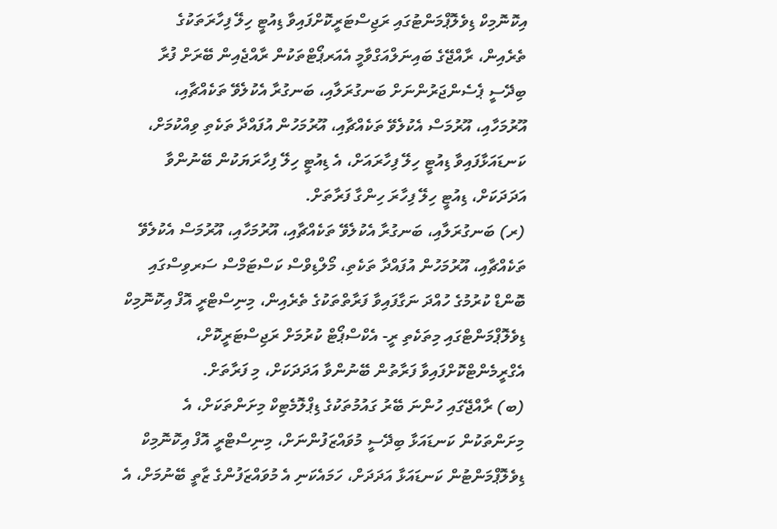އިކޮނޮމިކް ޑިވެލޮޕްމަންޓުގައި ރަޖިސްޓަރީކޮށްފައިވާ ޑިއުޓީ ހިލޭ ފިހާރަތަކުގެ ތެރެއިން، ރާއްޖޭގެ ބައިނަލްއަގްވާމީ އެއަރޕޯޓްތަކުން ރާއްޖެއިން ބޭރަށް ފުރާ ބިދޭސީ ޕެސެންޖަރުންނަށް ބަނގުރަލާއި، ބަނގުރާ އެކުލެވޭ ތަކެއްޗާއި، އޫރުމަހާއި، އޫރުމަސް އެކުލެވޭ ތަކެއްޗާއި، އޫރުމަހުން އުފައްދާ ތަކެތި ވިއްކުމަށް، ކަނޑައަޅާފައިވާ ޑިއުޓީ ހިލޭ ފިހާރައަށް، އެ ޑިއުޓީ ހިލޭ ފިހާރަޔަކުން ބޭނުންވާ އަދަދަކަށް، ޑިއުޓީ ހިލޭ ފިހާރަ ހިންގާ ފަރާތަށް.
(ރ) ބަނގުރަލާއި، ބަނގުރާ އެކުލެވޭ ތަކެއްޗާއި، އޫރުމަހާއި، އޫރުމަސް އެކުލެވޭ ތަކެއްޗާއި، އޫރުމަހުން އުފައްދާ ތަކެތި، މޯލްޑިވްސް ކަސްޓަމްސް ސަރވިސްގައި ބޮންޑް ކުރުމުގެ ހުއްދަ ނަގާފައިވާ ފަރާތްތަކުގެ ތެރެއިން، މިނިސްޓްރީ އޮފް އިކޮނޮމިކް ޑިވެލޮޕްމަންޓްގައި މިތަކެތި ރީ- އެކްސްޕޯޓް ކުރުމަށް ރަޖިސްޓަރީކޮށް، އެގްރީމެންޓްކޮށްފައިވާ ފަރާތުން ބޭނުންވާ އަދަދަކަށް، މި ފަރާތަށް.
(ބ) ރާއްޖޭގައި ހުންނަ ބޭރު ގައުމުތަކުގެ ޑިޕްލޮމެޓިކް މިށަންތަކަށް، އެ މިށަންތަކުން ކަނޑައަޅާ ބިދޭސީ މުވައްޒަފުންނަށް، މިނިސްޓްރީ އޮފް އިކޮނޮމިކް ޑިވެލޮޕްމަންޓުން ކަނޑައަޅާ އަދަދަށް، ހަމައެކަނި އެ މުވައްޒަފުންގެ ޒާތީ ބޭނުމަށް، އެ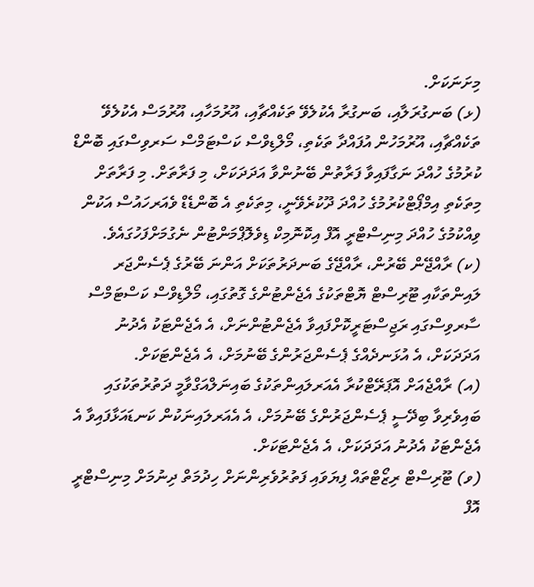މިށަނަކަށް.
(ޅ) ބަނގުރަލާއި، ބަނގުރާ އެކުލެވޭ ތަކެއްޗާއި، އޫރުމަހާއި، އޫރުމަސް އެކުލެވޭ ތަކެއްޗާއި، އޫރުމަހުން އުފައްދާ ތަކެތި، މޯލްޑިވްސް ކަސްޓަމްސް ސަރވިސްގައި ބޮންޑް ކުރުމުގެ ހުއްދަ ނަގާފައިވާ ފަރާތުން ބޭނުންވާ އަދަދަކަށް، މި ފަރާތަށް. މި ފަރާތަށް މިތަކެތި އިމްޕޯޓްކުރުމުގެ ހުއްދަ ދޫކުރެވޭނީ، މިތަކެތި އެ ބޮންޑެޑް ވެއަރހައުސް އަކުން ވިއްކުމުގެ ހުއްދަ މިނިސްޓްރީ އޮފް އިކޮނޮމިކް ޑިވެލޮޕްމަންޓުން ނެގުމަށްފަހުގައެވެ.
(ކ) ރާއްޖޭން ބޭރުން، ރާއްޖޭގެ ބަނދަރުތަކަށް އަންނަ ބޭރުގެ ޕެސެންޖަރ ލައިންތަކާއި ޓޫރިސްޓް ޔޮޓްތަކުގެ އެޖެންޓުންގެ ގޮތުގައި، މޯލްޑިވްސް ކަސްޓަމްސް ސާރވިސްގައި ރަޖިސްޓަރީކޮށްފައިވާ އެޖެންޓުންނަށް، އެ އެޖެންޓަކު އެދުނު އަދަދަކަށް، އެ އުޅަނދެއްގެ ޕެސެންޖަރުންގެ ބޭނުމަށް، އެ އެޖެންޓަކަށް.
(އ) ރާއްޖެއަށް އޮޕަރޭޓްކުރާ އެއަރލައިންތަކުގެ ބައިނަލްއަގްވާމީ ދަތުރުތަކުގައި ބައިވެރިވާ ބިދޭސީ ޕެސެންޖަރުންގެ ބޭނުމަށް، އެ އެއަރލައިނަކުން ކަނޑައަޅާފައިވާ އެ އެޖެންޓަކު އެދުނު އަދަދަކަށް، އެ އެޖެންޓަކަށް.
(ވ) ޓޫރިސްޓް ރިޒޯޓްތައް ފިޔަވައި ފަތުރުވެރިންނަށް ހިދުމަތް ދިނުމަށް މިނިސްޓްރީ އޮފް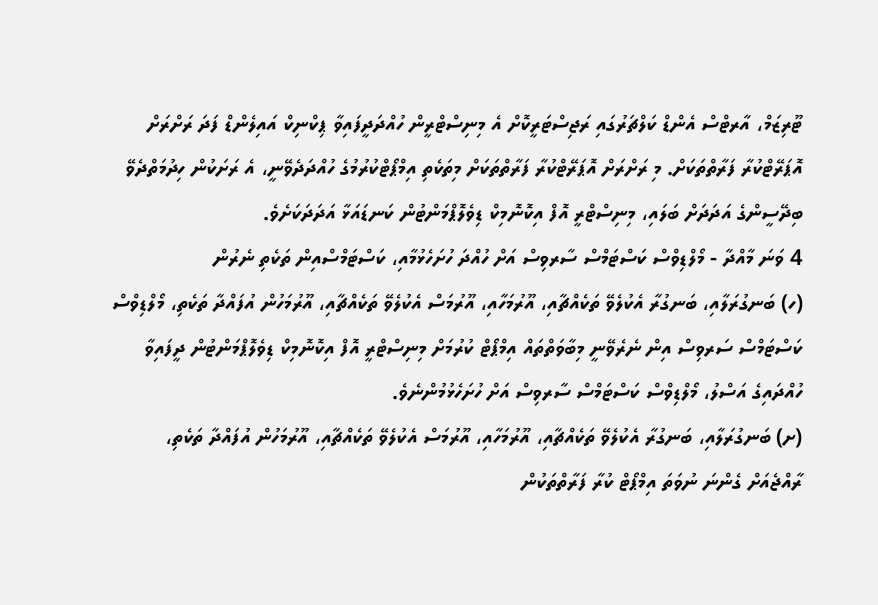ޓޫރިޒަމް، އާރޓްސް އެންޑް ކަލްޗަރުގައި ރަޖިސްޓަރީކޮށް އެ މިނިސްޓްރީން ހުއްދަދީފައިވާ ޕިކްނިކް އައިލެންޑް ފަދަ ރަށްރަށް އޮޕަރޭޓްކުރާ ފަރާތްތަކަށް. މި ރަށްރަށް އޮޕަރޭޓްކުރާ ފަރާތްތަކަށް މިތަކެތި އިމްޕޯޓްކުރުމުގެ ހުއްދަދެވޭނީ، އެ ރަށަކުން ހިދުމަތްދެވޭ ބިދޭސީންގެ އަދަދަށް ބަލައި، މިނިސްޓްރީ އޮފް އިކޮނޮމިކް ޑިވެލޮޕްމަންޓުން ކަނޑައަޅާ އަދަދަކަށެވެ.
4 ވަނަ މާއްދާ - މޯލްޑިވްސް ކަސްޓަމްސް ސާރވިސް އަށް ހުއްދަ ހުށަހެޅުމާއި، ކަސްޓަމްސްއިން ތަކެތި ނެރުން
(ހ) ބަނގުރަލާއި، ބަނގުރާ އެކުލެވޭ ތަކެއްޗާއި، އޫރުމަހާއި، އޫރުމަސް އެކުލެވޭ ތަކެއްޗާއި، އޫރުމަހުން އުފައްދާ ތަކެތި، މޯލްޑިވްސް ކަސްޓަމްސް ސަރވިސް އިން ނެރެވޭނީ މިބާވަތްތައް އިމްޕޯޓް ކުރުމަށް މިނިސްޓްރީ އޮފް އިކޮނޮމިކް ޑިވެލޮޕްމަންޓުން ދީފައިވާ ހުއްދައިގެ އަސްލު، މޯލްޑިވްސް ކަސްޓަމްސް ސާރވިސް އަށް ހުށަހެޅުމުންނެވެ.
(ށ) ބަނގުރަލާއި، ބަނގުރާ އެކުލެވޭ ތަކެއްޗާއި، އޫރުމަހާއި، އޫރުމަސް އެކުލެވޭ ތަކެއްޗާއި، އޫރުމަހުން އުފައްދާ ތަކެތި،
ރާއްޖެއަށް ގެންނަ ނުވަތަ އިމްޕޯޓް ކުރާ ފަރާތްތަކުން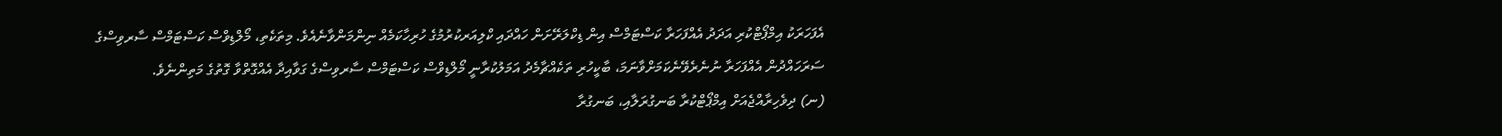އެފަހަރަކު އިމްޕޯޓްކުރި އަދަދު އެއްފަހަރާ ކަސްޓަމްސް އިން ޑިކްލަރޭށަން ހައްދައި ކްލިއަރކުރުމުގެ ހުރިހާކަމެއް ނިންމަންވާނެއެވެ. މިތަކެތި، މޯލްޑިވްސް ކަސްޓަމްސް ސާރވިސްގެ ސަރަހައްދުން އެއްފަހަރާ ނުނެރެވޭނެކަމަށްވާނަމަ، ބާކީހުރި ތަކެއްޗާމެދު އަމަލުކުރާނީ މޯލްޑިވްސް ކަސްޓަމްސް ސާރވިސްގެ ގަވާއިދާ އެއްގޮތްވާ ގޮތުގެ މަތިންނެވެ.
(ނ) ދިވެހިރާއްޖެއަށް އިމްޕޯޓްކުރާ ބަނގުރަލާއި، ބަނގުރާ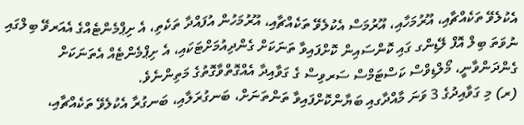އެކުލެވޭ ތަކެއްޗާއި، އޫރުމަހާއި، އޫރުމަސް އެކުލެވޭ ތަކެއްޗާއި، އޫރުމަހުން އުފައްދާ ތަކެތި، އެ ށިޕްމެންޓެއްގެ އެއަރވޭ ބިލްގައި ނުވަތަ ބިލް އޮފް ލޭޑިންގ ގައި ކޮންސައިން ކޮށްފައިވާ ތަނަކަށް ގެންދިއުމަށްޓަކައި، އެ ށިޕްމެންޓެއް އެތަނަކަށް ގެންދަންވާނީ، މޯލްޑިވްސް ކަސްޓަމްސް ސަރވިސް ގެ ގަވާއިދާ އެއްގޮތްވާގޮތުގެ މަތިންނެވެ.
(ރ) މި ގަވާއިދުގެ 3 ވަނަ މާއްދާގއި ބަޔާންކޮށްފައިވާ ތަންތަނަށް، ބަނގުރަލާއި، ބަނގުރާ އެކުލެވޭ ތަކެއްޗާއި،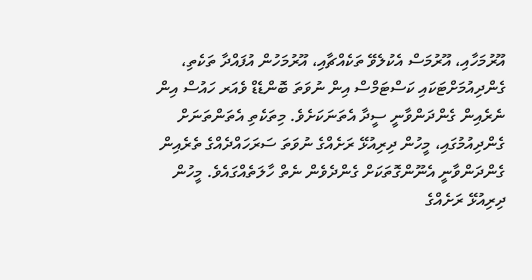އޫރުމަހާއި، އޫރުމަސް އެކުލެވޭ ތަކެއްޗާއި، އޫރުމަހުން އުފައްދާ ތަކެތި، ގެންދިއުމަށްޓަކައި ކަސްޓަމްސް އިން ނުވަތަ ބޮންޑެޑް ވެއަރ ހައުސް އިން ނެރެއިން ގެންދަންވާނީ ސީދާ އެތަނަކަށެވެ. މިތަކެތި އެތަންތަނަށް ގެންދިއުމުގައި، މީހުން ދިރިއުޅޭ ރަށެއްގެ ނުވަތަ ސަރަހައްދެއްގެ ތެރެއިން ގެންދަންވާނީ އެނޫންގޮތަކަށް ގެންދެވެން ނެތް ހާލަތެއްގައެވެ. މީހުން ދިރިއުޅޭ ރަށެއްގެ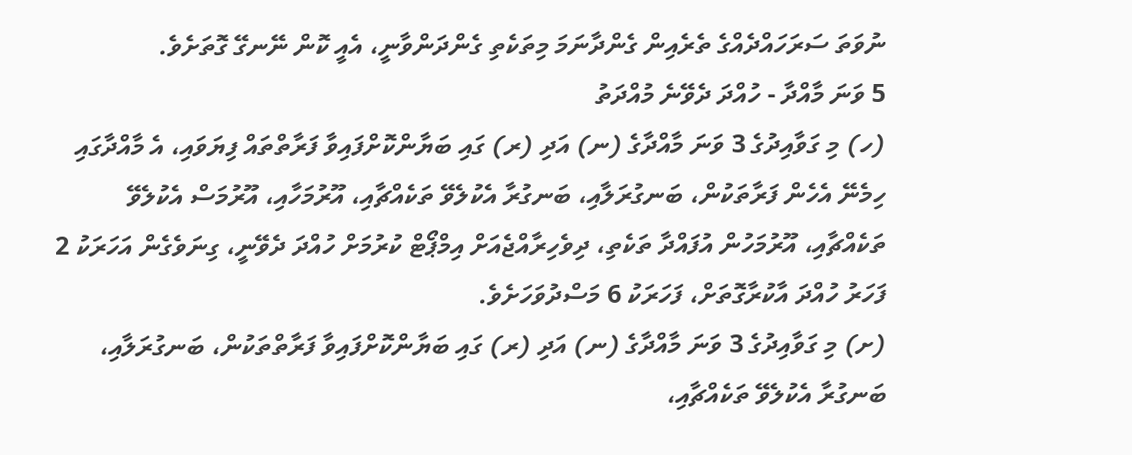ނުވަތަ ސަރަހައްދެއްގެ ތެރެއިން ގެންދާނަމަ މިތަކެތި ގެންދަންވާނީ، އެއީ ކޮން ނޭނގޭ ގޮތަށެވެ.
5 ވަނަ މާއްދާ - ހުއްދަ ދެވޭނެ މުއްދަތު
(ހ) މި ގަވާއިދުގެ 3 ވަނަ މާއްދާގެ (ނ) އަދި (ރ) ގައި ބަޔާންކޮށްފައިވާ ފަރާތްތައް ފިޔަވައި، އެ މާއްދާގައި ހިމެނޭ އެހެން ފަރާތަކުން، ބަނގުރަލާއި، ބަނގުރާ އެކުލެވޭ ތަކެއްޗާއި، އޫރުމަހާއި، އޫރުމަސް އެކުލެވޭ ތަކެއްޗާއި، އޫރުމަހުން އުފައްދާ ތަކެތި، ދިވެހިރާއްޖެއަށް އިމްޕޯޓް ކުރުމަށް ހުއްދަ ދެވޭނީ، ގިނަވެގެން އަހަރަކު 2 ފަހަރު ހުއްދަ އާކުރާގޮތަށް، ފަހަރަކު 6 މަސްދުވަހަށެވެ.
(ށ) މި ގަވާއިދުގެ 3 ވަނަ މާއްދާގެ (ނ) އަދި (ރ) ގައި ބަޔާންކޮށްފައިވާ ފަރާތްތަކުން، ބަނގުރަލާއި، ބަނގުރާ އެކުލެވޭ ތަކެއްޗާއި،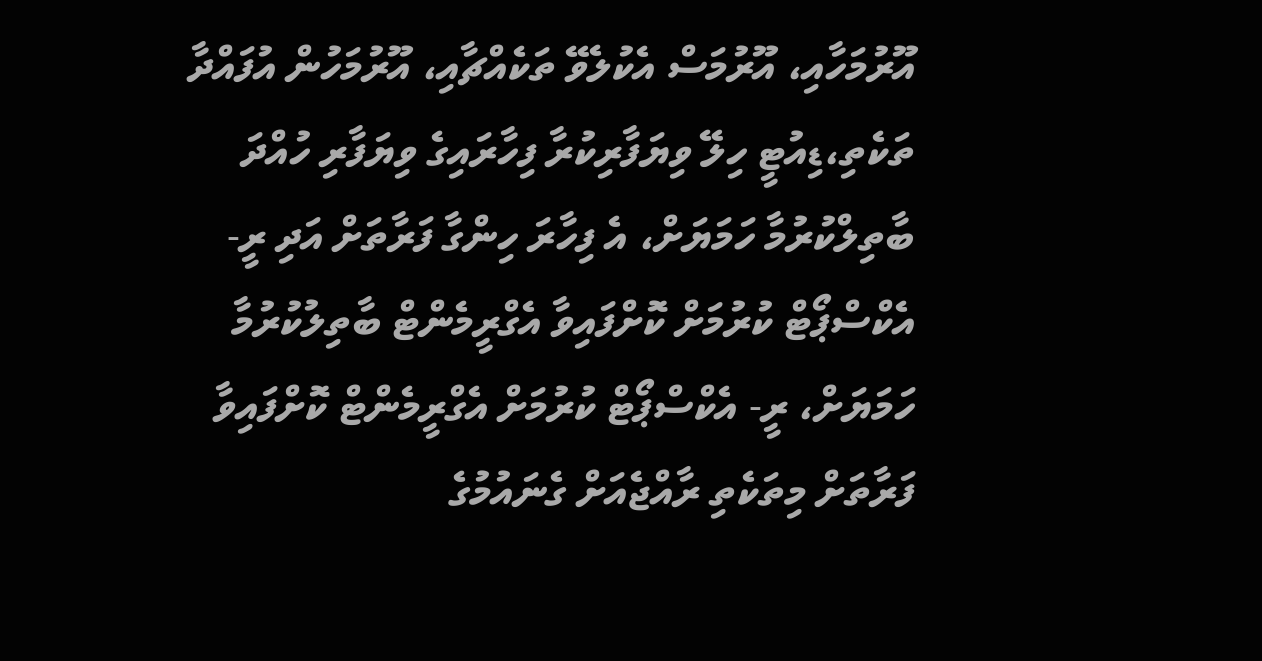އޫރުމަހާއި، އޫރުމަސް އެކުލެވޭ ތަކެއްޗާއި، އޫރުމަހުން އުފައްދާ ތަކެތި،ޑިއުޓީ ހިލޭ ވިޔަފާރިކުރާ ފިހާރައިގެ ވިޔަފާރި ހުއްދަ ބާތިލްކުރުމާ ހަމަޔަށް، އެ ފިހާރަ ހިންގާ ފަރާތަށް އަދި ރީ- އެކްސްޕޯޓް ކުރުމަށް ކޮށްފައިވާ އެގްރީމެންޓް ބާތިލުކުރުމާ ހަމަޔަށް، ރީ- އެކްސްޕޯޓް ކުރުމަށް އެގްރީމެންޓް ކޮށްފައިވާ ފަރާތަށް މިތަކެތި ރާއްޖެއަށް ގެނައުމުގެ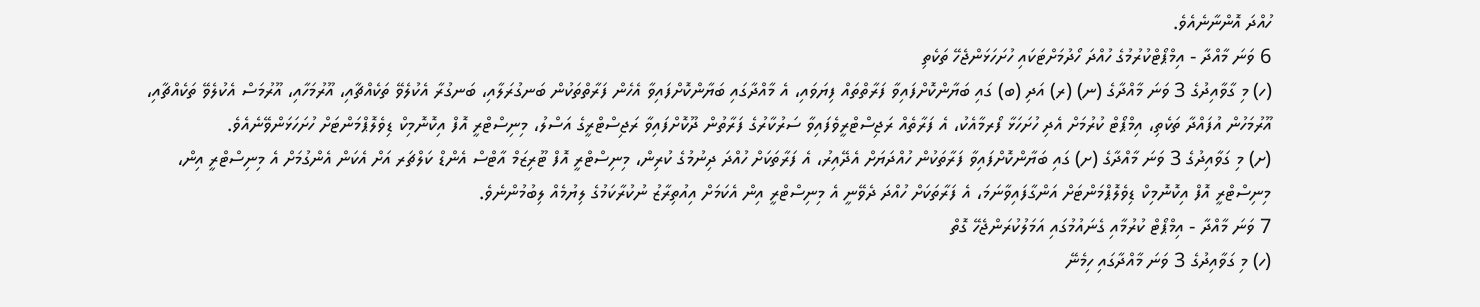ހުއްދަ އޮންނާނެއެވެ.
6 ވަނަ މާއްދާ - އިމްޕޯޓްކުރުމުގެ ހުއްދަ ހޯދުމަށްޓަކައި ހުށަހަޅަންޖެހޭ ތަކެތި
(ހ) މި ގާވާއިދުގެ 3 ވަނަ މާއްދާގެ (ނ) (ރ) އަދި (ބ) ގައި ބަޔާންކޮށްފައިވާ ފަރާތްތައް ފިޔަވައި، އެ މާއްދާގައި ބަޔާންކޮށްފައިވާ އެހެން ފަރާތްތަކުން ބަނގުރަލާއި، ބަނގުރާ އެކުލެވޭ ތަކެއްޗާއި، އޫރުމަހާއި، އޫރުމަސް އެކުލެވޭ ތަކެއްޗާއި، އޫރުމަހުން އުފައްދާ ތަކެތި، އިމްޕޯޓް ކުރުމަށް އެދި ހުށަހަޅާ ފޯރމާއެކު، އެ ފަރާތެއް ރަޖިސްޓްރީވެފައިވާ ސަރުކާރުގެ ފަރާތުން ދޫކޮށްފައިވާ ރަޖިސްޓްރީގެ އަސްލު، މިނިސްޓްރީ އޮފް އިކޮނޮމިކް ޑިވެލޮޕްމަންޓަށް ހުށަހަޅަންވޭނެއެވެ.
(ށ) މި ގަވާއިދުގެ 3 ވަނަ މާއްދާގެ (ށ) ގައި ބަޔާންކޮށްފައިވާ ފަރާތަކުން ހުއްދަޔަށް އެދޭއިރު، އެ ފަރާތަކަށް ހުއްދަ ދިނުމުގެ ކުރިން، މިނިސްޓްރީ އޮފް ޓޫރިޒަމް އާޓްސް އެންޑް ކަލްޗަރ އަށް އެކަން އެންގުމަށް އެ މިނިސްޓްރީ އިން، މިނިސްޓްރީ އޮފް އިކޮނޮމިކް ޑިވެލޮޕްމަންޓަށް އަންގާފައިވާނަމަ، އެ ފަރާތަކަށް ހުއްދަ ދެވޭނީ އެ މިނިސްޓްރީ އިން އެކަމަށް އިއުތިރާޒު ނުކުރާކަމުގެ ލިޔުމެއް ލިބުމުންނެވެ.
7 ވަނަ މާއްދާ - އިމްޕޯޓް ކުރުމާއި ގެނައުމުގައި އަމަލުކުރަންޖެހޭ ގޮތް
(ހ) މި ގަވާއިދުގެ 3 ވަނަ މާއްދާގައި ހިމެނޭ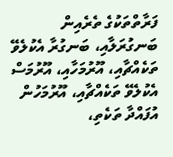ފަރާތްތަކުގެ ތެރެއިން ބަނގުރަލާއި، ބަނގުރާ އެކުލެވޭ ތަކެއްޗާއި، އޫރުމަހާއި، އޫރުމަސް އެކުލެވޭ ތަކެއްޗާއި، އޫރުމަހުން އުފައްދާ ތަކެތި،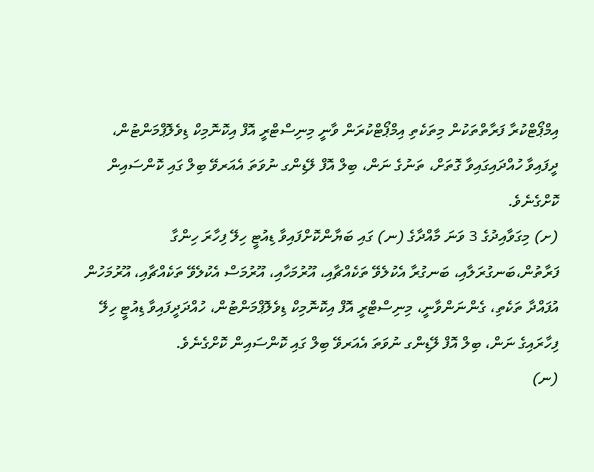އިމްޕޯޓްކުރާ ފަރާތްތަކުން މިތަކެތި އިމްޕޯޓްކުރަން ވާނީ މިނިސްޓްރީ އޮފް އިކޮނޮމިކް ޑިވެލޮޕްމަންޓުން، ދީފައިވާ ހުއްދައިގައިވާ ގޮތަށް، ތަނުގެ ނަން، ބިލް އޮފް ލޭޑިންގ ނުވަތަ އެއަރވޭ ބިލް ގައި ކޮންސައިން ކޮށްގެނެވެ.
(ށ) މިގަވާއިދުގެ 3 ވަނަ މާއްދާގެ (ނ) ގައި ބަޔާންކޮށްފައިވާ ޑިއުޓީ ހިލޭ ފިހާރަ ހިންގާ ފަރާތުން،ބަނގުރަލާއި، ބަނގުރާ އެކުލެވޭ ތަކެއްޗާއި، އޫރުމަހާއި، އޫރުމަސް އެކުލެވޭ ތަކެއްޗާއި، އޫރުމަހުން އުފައްދާ ތަކެތި، ގެންނަންވާނީ، މިނިސްޓްރީ އޮފް އިކޮނޮމިކް ޑިވެލޮޕްމަންޓުން، ހުއްދަދީފައިވާ ޑިއުޓީ ހިލޭ ފިހާރައިގެ ނަން، ބިލް އޮފް ލޭޑިންގ ނުވަތަ އެއަރވޭ ބިލް ގައި ކޮންސައިން ކޮށްގެނެވެ.
(ނ)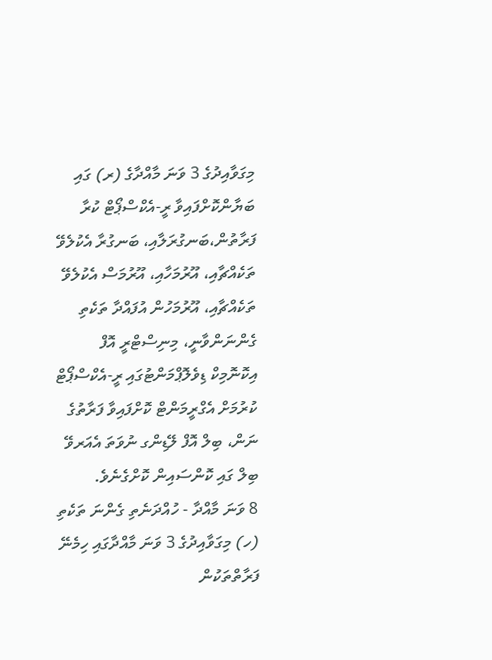މިގަވާއިދުގެ 3 ވަނަ މާއްދާގެ (ރ) ގައި ބަޔާންކޮށްފައިވާ ރީ-އެކްސްޕޯޓް ކުރާ ފަރާތުން،ބަނގުރަލާއި، ބަނގުރާ އެކުލެވޭ ތަކެއްޗާއި، އޫރުމަހާއި، އޫރުމަސް އެކުލެވޭ ތަކެއްޗާއި، އޫރުމަހުން އުފައްދާ ތަކެތި ގެންނަންވާނީ، މިނިސްޓްރީ އޮފް އިކޮނޮމިކް ޑިވެލޮޕްމަންޓުގައި ރީ-އެކްސްޕޯޓް ކުރުމަށް އެގްރީމަންޓް ކޮށްފައިވާ ފަރާތުގެ ނަން، ބިލް އޮފް ލޭޑިންގ ނުވަތަ އެއަރވޭ ބިލް ގައި ކޮންސައިން ކޮށްގެނެވެ.
8 ވަނަ މާއްދާ - ހުއްދަނެތި ގެންނަ ތަކެތި
(ހ) މިގަވާއިދުގެ 3 ވަނަ މާއްދާގައި ހިމެނޭ ފަރާތްތަކުން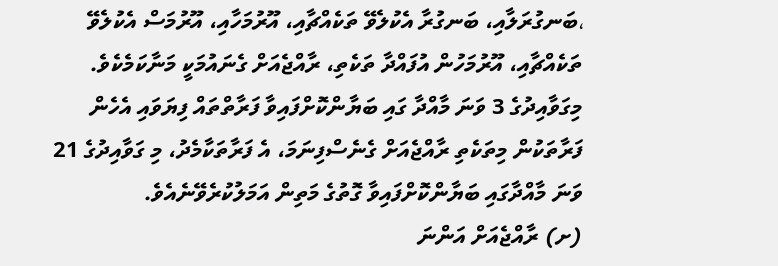،ބަނގުރަލާއި، ބަނގުރާ އެކުލެވޭ ތަކެއްޗާއި، އޫރުމަހާއި، އޫރުމަސް އެކުލެވޭ ތަކެއްޗާއި، އޫރުމަހުން އުފައްދާ ތަކެތި، ރާއްޖެއަށް ގެނައުމަކީ މަނާކަމެކެވެ. މިގަވާއިދުގެ 3 ވަނަ މާއްދާ ގައި ބަޔާންކޮށްފައިވާ ފަރާތްތައް ފިޔަވައި އެހެން ފަރާތަކުން މިތަކެތި ރާއްޖެއަށް ގެނެސްފިނަމަ، އެ ފަރާތަކާމެދު، މި ގަވާއިދުގެ 21 ވަނަ މާއްދާގައި ބަޔާންކޮށްފައިވާ ގޮތުގެ މަތިން އަމަލުކުރެވޭނެއެވެ.
(ށ) ރާއްޖެއަށް އަންނަ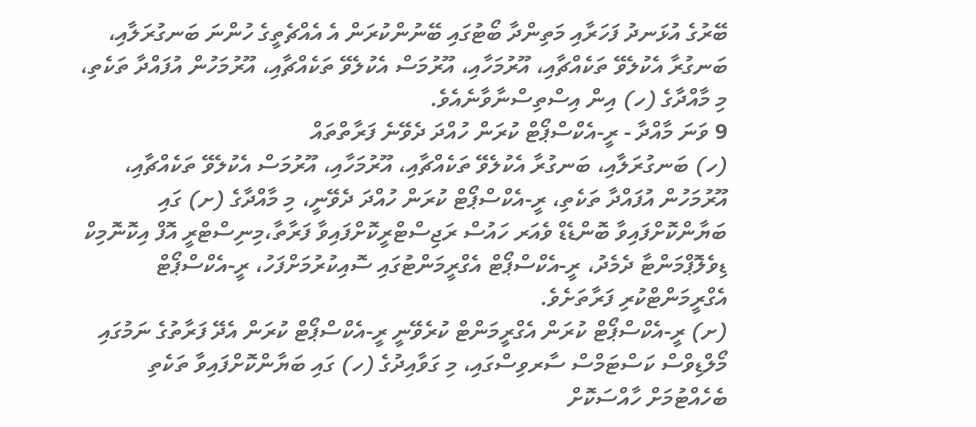ބޭރުގެ އުޅަނދު ފަހަރާއި މަތިންދާ ބޯޓުގައި ބޭނުންކުރަން އެ އެއްޗެތީގެ ހުންނަ ބަނގުރަލާއި، ބަނގުރާ އެކުލެވޭ ތަކެއްޗާއި، އޫރުމަހާއި، އޫރުމަސް އެކުލެވޭ ތަކެއްޗާއި، އޫރުމަހުން އުފައްދާ ތަކެތި، މި މާއްދާގެ (ހ) އިން އިސްތިސްނާވާނެއެވެ.
9 ވަނަ މާއްދާ - ރީ-އެކްސްޕޯޓް ކުރަން ހުއްދަ ދެވޭނެ ފަރާތްތައް
(ހ) ބަނގުރަލާއި، ބަނގުރާ އެކުލެވޭ ތަކެއްޗާއި، އޫރުމަހާއި، އޫރުމަސް އެކުލެވޭ ތަކެއްޗާއި، އޫރުމަހުން އުފައްދާ ތަކެތި، ރީ-އެކްސްޕޯޓް ކުރަން ހުއްދަ ދެވޭނީ، މި މާއްދާގެ (ށ) ގައި ބަޔާންކޮށްފައިވާ ބޮންޑެޑް ވެއަރ ހައުސް ރަޖިސްޓްރީކޮށްފައިވާ ފަރާތާ،މިނިސްޓްރީ އޮފް އިކޮނޮމިކް ޑިވެލޮޕްމަންޓާ ދެމެދު، ރީ-އެކްސްޕޯޓް އެގްރީމަންޓުގައި ސޮއިކުރުމަށްފަހު، ރީ-އެކްސްޕޯޓް އެގްރީމަންޓްކުރި ފަރާތަށެވެ.
(ށ) ރީ-އެކްސްޕޯޓް ކުރަން އެގްރީމަންޓް ކުރެވޭނީ ރީ-އެކްސްޕޯޓް ކުރަން އެދޭ ފަރާތުގެ ނަމުގައި މޯލްޑިވްސް ކަސްޓަމްސް ސާރވިސްގައި، މި ގަވާއިދުގެ (ހ) ގައި ބަޔާންކޮށްފައިވާ ތަކެތި ބެހެއްޓުމަށް ހާއްސަކޮށް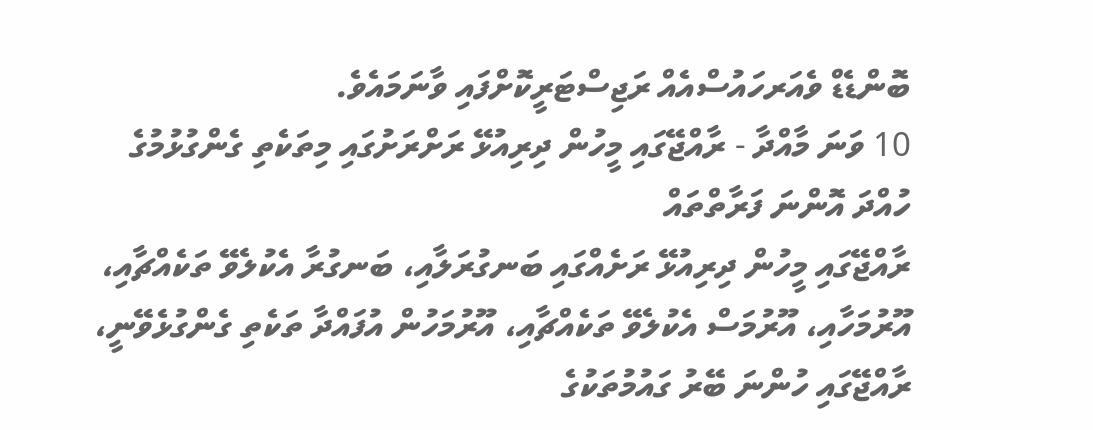ބޮންޑެޑް ވެއަރހައުސްއެއް ރަޖިސްޓަރީކޮށްފައި ވާނަމައެވެ.
10 ވަނަ މާއްދާ - ރާއްޖޭގައި މީހުން ދިރިއުޅޭ ރަށްރަށުގައި މިތަކެތި ގެންގުޅުމުގެ ހުއްދަ އޮންނަ ފަރާތްތައް
ރާއްޖޭގައި މީހުން ދިރިއުޅޭ ރަށެއްގައި ބަނގުރަލާއި، ބަނގުރާ އެކުލެވޭ ތަކެއްޗާއި، އޫރުމަހާއި، އޫރުމަސް އެކުލެވޭ ތަކެއްޗާއި، އޫރުމަހުން އުފައްދާ ތަކެތި ގެންގުޅެވޭނީ، ރާއްޖޭގައި ހުންނަ ބޭރު ގައުމުތަކުގެ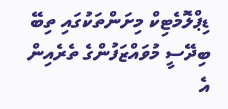ޑިޕްލޮމެޓިކް މިށަންތަކުގައި ތިބޭ ބިދޭސީ މުވައްޒަފުންގެ ތެރެއިން އެ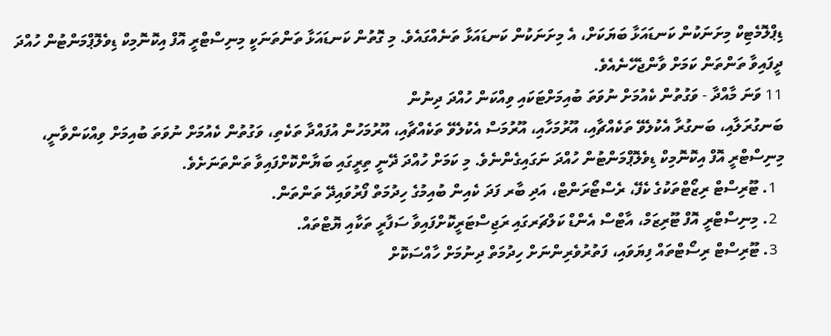ޑިޕްލޮމެޓިކް މިށަނަކުން ކަނޑައަޅާ ބަޔަކަށް، އެ މިށަނަކުން ކަނޑައަޅާ ތަނެއްގައެވެ. މި ގޮތުން ކަނޑައަޅާ ތަންތަނަކީ މިނިސްޓްރީ އޮފް އިކޮނޮމިކް ޑިވެލޮޕްމަންޓުން ހުއްދަ ދީފައިވާ ތަންތަން ކަމަށް ވާންޖެހޭނެއެވެ.
11 ވަނަ މާއްދާ - ވަގުތުން ކެއުމަށް ނުވަތަ ބުއިމަށްޓަކައި ވިއްކަން ހުއްދަ ދިނުން
ބަނގުރަލާއި، ބަނގުރާ އެކުލެވޭ ތަކެއްޗާއި، އޫރުމަހާއި، އޫރުމަސް އެކުލެވޭ ތަކެއްޗާއި، އޫރުމަހުން އުފައްދާ ތަކެތި، ވަގުތުން ކެއުމަށް ނުވަތަ ބުއިމަށް ވިއްކަންވާނީ، މިނިސްޓްރީ އޮފް އިކޮނޮމިކް ޑިވެލޮޕްމަންޓުން ހުއްދަ ނަގައިގެންނެވެ. މި ކަމަށް ހުއްދަ ދޭނީ ތިރީގައި ބަޔާންކޮށްފައިވާ ތަންތަނަށެވެ.
  1. ޓޫރިސްޓް ރިޒޯޓްތަކުގެ ކެފޭ، ރެސްޓޯރަންޓް، އަދި ބާރ ފަދަ ކެއިން ބުއިމުގެ ހިދުމަތް ފޯރުވައިދޭ ތަންތަން.
  2. މިނިސްޓްރީ އޮފް ޓޫރިޒަމް، އާޓްސް އެންޑް ކަލްޗަރގައި ރަޖިސްޓަރީކޮށްފައިވާ ސަފާރީ ތަކާއި ޔޮޓްތައް.
  3. ޓޫރިސްޓް ރިސޯޓްތައް ފިޔަވައި، ފަތުރުވެރިންނަށް ހިދުމަތް ދިނުމަށް ހާއްސަކޮށް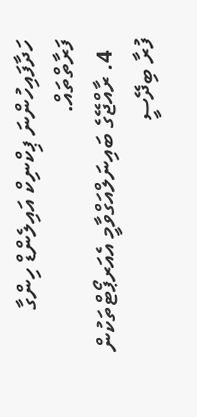ހަދާފައިހުންނަ ޕިކްނިކް އައިލެންޑް ހިންގާ ފަރާތްތައް.
  4. ރާއްޖޭގެ ބައިނަލްއަގްވާމީ އެއަރޕޯޓްތަކުން ފުރާ ބިދޭސީ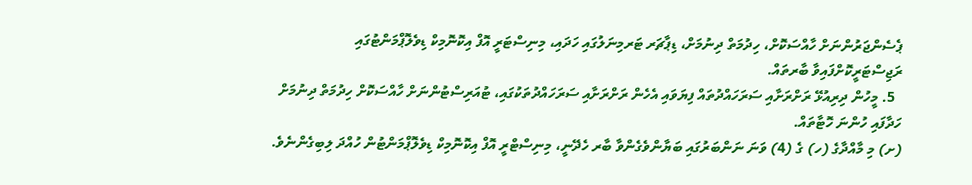ޕެސެންޖަރުންނަށް ހާއްސަކޮށް، ހިދުމަތް ދިނުމަށް، ޑިޕާޗަރ ޓަރމިނަލުގައި ހަދައި، މިނިސްޓަރީ އޮފް އިކޮނޮމިކް ޑިވެލޮޕްމަންޓުގައި ރަޖިސްޓަރީކޮށްފައިވާ ބާރތައް.
  5. މީހުން ދިރިއުޅޭ ރަށްރަށާއި ސަރަހައްދުތައް ފިޔަވައި އެހެން ރަށްރަށާއި ސަރަހައްދުތަކުގައި، ޓުއަރިސްޓުންނަށް ހާއްސަކޮށް ހިދުމަތް ދިނުމަށް ހަދާފައި ހުންނަ ހޮޓާތައް.
(ށ) މި މާއްދާގެ (ހ) ގެ (4) ވަނަ ނަންބަރުގައި ބަޔާންވެގެންވާ ބާރ ހެދޭނީ، މިނިސްޓްރީ އޮފް އިކޮނޮމިކް ޑިވެލޮޕްމަންޓުން ހުއްދަ ލިބިގެންނެވެ.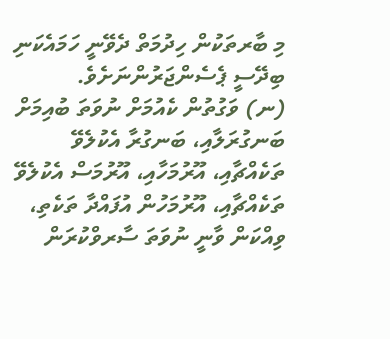މި ބާރތަކުން ހިދުމަތް ދެވޭނީ ހަމައެކަނި ބިދޭސީ ޕެސެންޖަރުންނަށެވެ.
(ނ) ވަގުތުން ކެއުމަށް ނުވަތަ ބުއިމަށް ބަނގުރަލާއި، ބަނގުރާ އެކުލެވޭ ތަކެއްޗާއި، އޫރުމަހާއި، އޫރުމަސް އެކުލެވޭ ތަކެއްޗާއި، އޫރުމަހުން އުފައްދާ ތަކެތި، ވިއްކަން ވާނީ ނުވަތަ ސާރވްކުރަން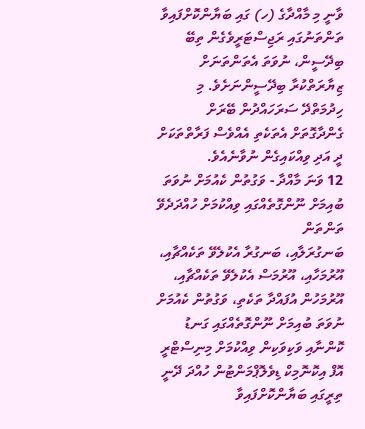ވާނީ މި މާއްދާގެ (ހ) ގައި ބަޔާންކޮށްފައިވާ ތަންތަނުގައި ރަޖިސްޓަރީވެގެން ތިބޭ ބިދޭސީން، ނުވަތަ އެތަންތަނަށް ޒިޔާރަތްކުރާ ބިދޭސީންނަށެވެ. މި ހިދުމަތްދޭ ސަރަހައްދުން ބޭރަށް ގެންދާގޮތަށް އެތަކެތި އެއްވެސް ފަރާތްތަކަށް ދީ އަދި ވިއްކައިގެން ނުވާނެއެވެ.
12 ވަނަ މާއްދާ - ވަގުތުން ކެއުމަށް ނުވަތަ ބުއިމަށް ނޫންގޮތެއްގައި ވިއްކުމަށް ހުއްދަދެވޭ ތަންތަން
ބަނގުރަލާއި، ބަނގުރާ އެކުލެވޭ ތަކެއްޗާއި، އޫރުމަހާއި، އޫރުމަސް އެކުލެވޭ ތަކެއްޗާއި، އޫރުމަހުން އުފައްދާ ތަކެތި، ވަގުތުން ކެއުމަށް ނުވަތަ ބުއިމަށް ނޫންގޮތެއްގައި ގަނޑު ކޮންނާއި ވަކިވަކިން ވިއްކުމަށް މިނިސްޓްރީ އޮފް އިކޮނޮމިކް ޑިވެލޮޕްމަންޓުން ހުއްދަ ދޭނީ ތިރީގައި ބަޔާންކޮށްފައިވާ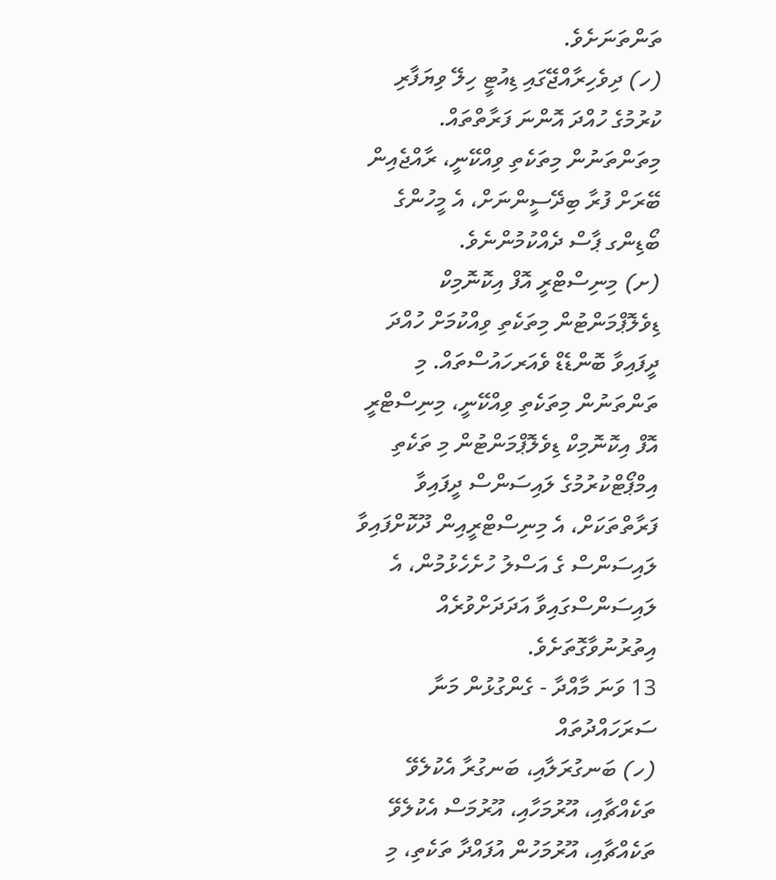ތަންތަނަށެވެ.
(ހ) ދިވެހިރާއްޖޭގައި ޑިއުޓީ ހިލޭ ވިޔަފާރި ކުރުމުގެ ހުއްދަ އޮންނަ ފަރާތްތައް. މިތަންތަނުން މިތަކެތި ވިއްކޭނީ، ރާއްޖެއިން ބޭރަށް ފުރާ ބިދޭސީންނަށް، އެ މީހުންގެ ބޯޑިންގ ޕާސް ދެއްކުމުންނެވެ.
(ށ) މިނިސްޓްރީ އޮފް އިކޮނޮމިކް ޑިވެލޮޕްމަންޓުން މިތަކެތި ވިއްކުމަށް ހުއްދަ ދީފައިވާ ބޮންޑެޑް ވެއަރހައުސްތައް. މި ތަންތަނުން މިތަކެތި ވިއްކޭނީ، މިނިސްޓްރީ އޮފް އިކޮނޮމިކް ޑިވެލޮޕްމަންޓުން މި ތަކެތި އިމްޕޯޓްކުރުމުގެ ލައިސަންސް ދީފައިވާ ފަރާތްތަކަށް، އެ މިނިސްޓްރީއިން ދޫކޮށްފައިވާ ލައިސަންސް ގެ އަސްލު ހުށެހެޅުމުން، އެ ލައިސަންސްގައިވާ އަދަދަށްވުރެއް އިތުރުނުވާގޮތަށެވެ.
13 ވަނަ މާއްދާ - ގެންގުޅުން މަނާ ސަރަހައްދުތައް
(ހ) ބަނގުރަލާއި، ބަނގުރާ އެކުލެވޭ ތަކެއްޗާއި، އޫރުމަހާއި، އޫރުމަސް އެކުލެވޭ ތަކެއްޗާއި، އޫރުމަހުން އުފައްދާ ތަކެތި، މި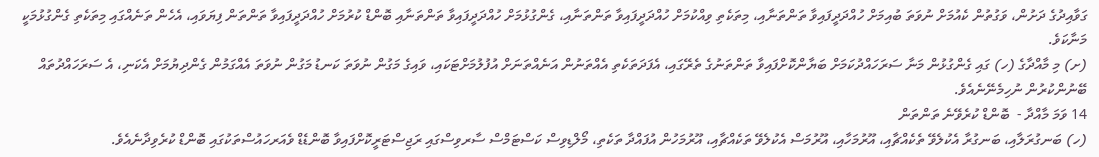ގަވާއިދުގެ ދަށުން، ވަގުތުން ކެއުމަށް ނުވަތަ ބުއިމަށް ހުއްދަދީފައިވާ ތަންތަނާއި، މިތަކެތި ވިއްކުމަށް ހުއްދަދީފައިވާ ތަންތަނާއި، ގެންގުޅުމަށް ހުއްދަދީފައިވާ ތަންތަނާއި ބޮންޑް ކުރުމަށް ހުއްދަދީފައިވާ ތަންތަން ފިޔަވައި، އެހެން ތަނެއްގައި މިތަކެތި ގެންގުޅުމަކީ މަނާކަވެ.
(ށ) މި މާއްދާގެ (ހ) ގައި ގެންގުޅުން މަނާ ސަރަހައްދުކަމަށް ބަޔާންކޮށްފައިވާ ތަންތަނުގެ ތެރޭގައި، އެފަދަތަކެތި އެއްތަނުން އަނެއްތަނަށް އުފުލުމަށްޓަކައި، ވައިގެ މަގުން ނުވަތަ ކަނޑު މަގުން ނުވަތަ އެއްގަމުން ގެންދިޔުމަށް އެކަނި، އެ ސަރަހައްދުތައް ބޭނުންކުރުން ނުހިމެނޭނެއެވެ.
14 ވަމަ މާއްދާ -  ބޮންޑް ކުރެވޭނެ ތަންތަން
(ހ) ބަނގުރަލާއި، ބަނގުރާ އެކުލެވޭ ތެކެއްޗާއި، އޫރުމަހާއި، އޫރުމަސް އެކުލެވޭ ތަކެއްޗާއި، އޫރުމަހުން އުފައްދާ ތަކެތި، މޯލްޑިވިސް ކަސްޓަމްސް ސާރވިސްގައި ރަޖިސްޓަރީކޮށްފައިވާ ބޮންޑެޑް ވެއަރހައުސްތަކުގައި ބޮންޑް ކުރެވިދާނެއެވެ.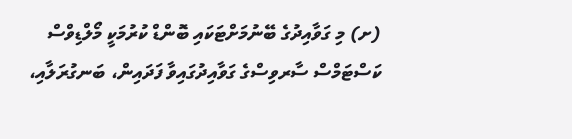(ށ) މި ގަވާއިދުގެ ބޭނުމަށްޓަކައި ބޮންޑް ކުރުމަކީ މޯލްޑިވްސް ކަސްޓަމްސް ސާރވިސްގެ ގަވާއިދުގައިވާ ފަދައިން، ބަނގުރަލާއި،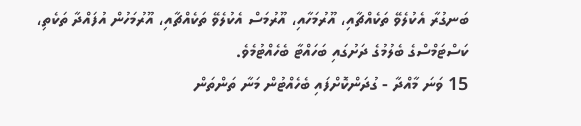ބަނގުރާ އެކުލެވޭ ތަކެއްޗާއި، އޫރުމަހާއި، އޫރުމަސް އެކުލެވޭ ތަކެއްޗާއި، އޫރުމަހުން އުފައްދާ ތަކެތި، ކަސްޓަމްސްގެ ބެލުމުގެ ދަށުގައި ބަހައްޓާ ބެހެއްޓުމެވެ.
15 ވަނަ މާއްދާ - ގުދަންކޮށްފައި ބެހެއްޓުން މަނާ ތަންތަން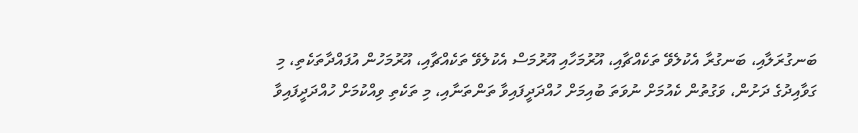ބަނގުރަލާއި، ބަނގުރާ އެކުލެވޭ ތަކެއްޗާއި، އޫރުމަހާއި އޫރުމަސް އެކުލެވޭ ތަކެއްޗާއި، އޫރުމަހުން އުފައްދާތަކެތި، މި ގަވާއިދުގެ ދަށުން، ވަގުތުން ކެއުމަށް ނުވަތަ ބުއިމަށް ހުއްދަދީފައިވާ ތަންތަނާއި، މި ތަކެތި ވިއްކުމަށް ހުއްދަދީފައިވާ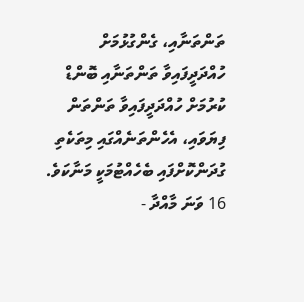ތަންތަނާއި، ގެންގުޅުމަށް ހުއްދަދީފައިވާ ތަންތަނާއި ބޮންޑް ކުރުމަށް ހުއްދަދީފައިވާ ތަންތަން ފިޔަވައި، އެހެންތަނެއްގައި މިތަކެތި ގުދަންކޮށްފައި ބެހެއްޓުމަކީ މަނާކަވެ.
16 ވަނަ މާއްދާ -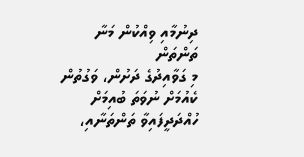ދިނުމާއި ވިއްކުން މަނާ ތަންތަން
މި ގަވާއިދުގެ ދަށުން، ވަގުތުން ކެއުމަށް ނުވަތަ ބުއިމަށް ހުއްދަދީފައިވާ ތަންތަނާއި،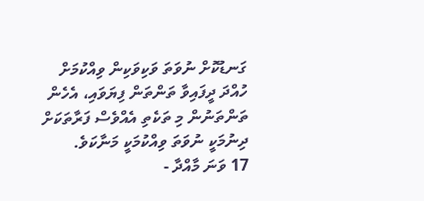ގަނޑުކޮށް ނުވަތަ ވަކިވަކިން ވިއްކުމަށް ހުއްދަ ދީފައިވާ ތަންތަން ފިޔަވައި، އެހެން ތަންތަނުން މި ތަކެތި އެއްވެސް ފަރާތަކަށް ދިނުމަކީ ނުވަތަ ވިއްކުމަކީ މަނާކަވެ.
17 ވަނަ މާއްދާ -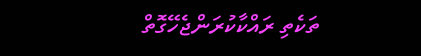ތަކެތި ރައްކާކުރަންޖެހޭގޮތް